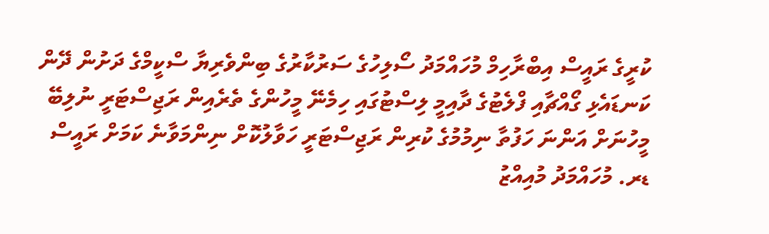ކުރީގެ ރައީސް އިބްރާހިމް މުހައްމަދު ސޯލިހުގެ ސަރުކާރުގެ ބިންވެރިޔާ ސްކީމްގެ ދަށުން ދޭން ކަނޑައެޅި ގޯއްޗާއި ފްލެޓުގެ ދާއިމީ ލިސްޓުގައި ހިމެނޭ މީހުންގެ ތެރެއިން ރަޖިސްޓަރީ ނުލިބޭ މީހުނަށް އަންނަ ހަފުތާ ނިމުމުގެ ކުރިން ރަޖިސްޓަރީ ހަވާލުކޮށް ނިންމަވާނެ ކަމަށް ރައީސް ޑރ. މުހައްމަދު މުއިއްޒު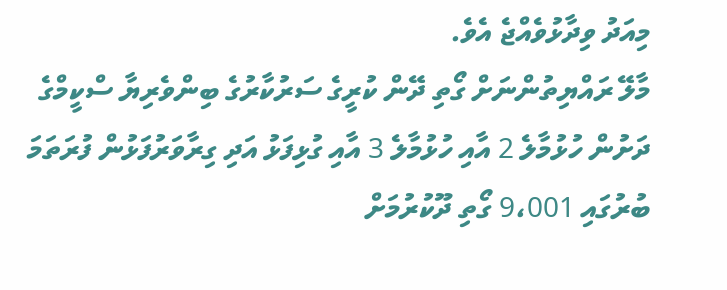މިއަދު ވިދާޅުވެއްޖެ އެވެ.
މާލޭ ރައްޔިތުންނަށް ގޯތި ދޭން ކުރީގެ ސަރުކާރުގެ ބިންވެރިޔާ ސްކީމްގެ ދަށުން ހުޅުމާލެ 2 އާއި ހުޅުމާލެ 3 އާއި ގުޅިފަޅު އަދި ގިރާވަރުފަޅުން ފުރަތަމަ ބުރުގައި 9،001 ގޯތި ދޫކުރުމަށް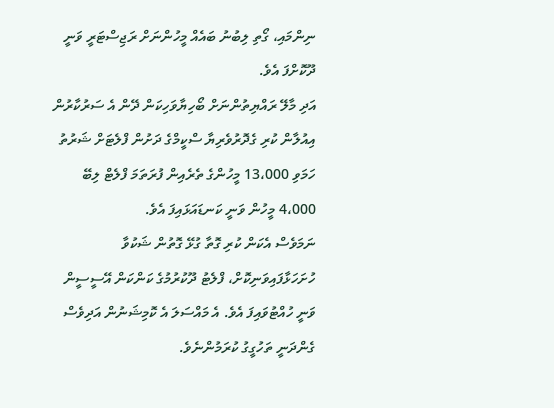ނިންމައި، ގޯތި ލިބުނު ބައެއް މީހުންނަށް ރަޖިސްޓަރީ ވަނީ ދޫކޮށްފަ އެވެ.
އަދި މާލޭ ރައްޔިތުންނަށް ބޯހިޔާވަހިކަން ދޭން އެ ސަރުކާރުން އިއުލާން ކުރި ގެދޮރުވެރިޔާ ސްކީމްގެ ދަށުން ފްލެޓަށް ޝަރުތު ހަމަވި 13،000 މީހުންގެ ތެރެއިން ފުރަތަމަ ފްލެޓް ލިބޭ 4،000 މީހުން ވަނީ ކަނޑައަޅައިފަ އެވެ.
ނަމަވެސް އެކަން ކުރި ގޮތާ ގުޅޭ ގޮތުން ޝަކުވާ ހުށަހަޅާފައިވަނިކޮށް، ފްލެޓު ދޫކުރުމުގެ ކަންކަން އޭސީސީން ވަނީ ހުއްޓުވައިފަ އެވެ. އެ މައްސަލަ އެ ކޮމިޝަނުން އަދިވެސް ގެންދަނީ ތަހުގީގު ކުރަމުންނެވެ.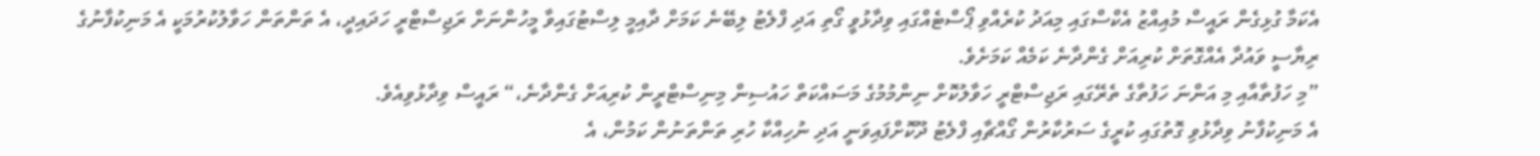އެކަމާ ގުޅިގެން ރައީސް މުއިއްޒު އެކްސްގައި މިއަދު ކުރެއްވި ޕޯސްޓެއްގައި ވިދާޅުވީ ގޯތި އަދި ފްލެޓު ލިބޭނެ ކަމަށް ދާއިމީ ލިސްޓުގައިވާ މީހުންނަށް ރަޖިސްޓްރީ ހަދައިދީ، އެ ތަންތަން ހަވާލުކުރުމަކީ އެ މަނިކުފާނުގެ ރިޔާސީ ވައުދާ އެއްގޮތަށް ކުރިއަށް ގެންދާނެ ކަމެއް ކަމަށެވެ.
”މި ހަފުތާއާއި މި އަންނަ ހަފުތާގެ ތެރޭގައި ރަޖިސްޓްރީ ހަވާލުކޮށް ނިންމުމުގެ މަސައްކަތް ހައުސިން މިނިސްޓްރީން ކުރިއަށް ގެންދާނެ،“ ރައީސް ވިދާޅުވިއެވެ.
އެ މަނިކުފާނު ވިދާޅުވި ގޮތުގައި ކުރީގެ ސަރުކާރުން ގޯއްޗާއި ފްލެޓު ދޫކޮށްފައިވަނީ އަދި ނުހިއްކާ ހުރި ތަންތަނުން ކަމުން، އެ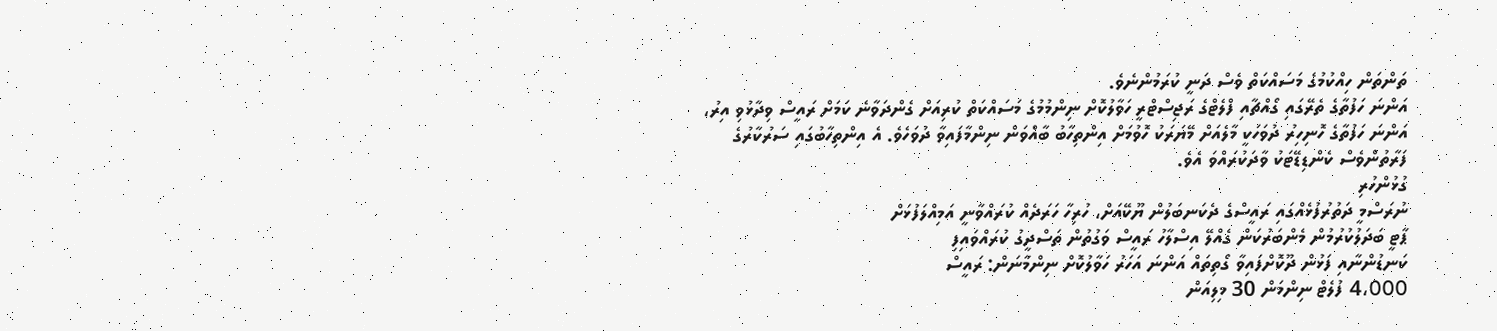ތަންތަން ހިއްކުމުގެ މަސައްކަތް ވެސް ދަނީ ކުރަމުންނެވެ.
އަންނަ ހަފުތާގެ ތެރޭގައި ގޯއްޗާއި ފްލެޓްގެ ރަޖިސްޓްރީ ހަވާލުކޮށް ނިންމުމުގެ މަސައްކަތް ކުރިއަށް ގެންދަވާނެ ކަމަށް ރައީސް ވިދާޅުވި އިރު، އަންނަ ހަފުތާގެ ހޮނިހިރު ދުވަހަކީ މާލެއަށް މޭޔަރަކު ހޮވުމަށް އިންތިހާބު ބާއްވަން ނިންމާފައިވާ ދުވަހެވެ. އެ އިންތިހާބުގައި ސަރުކާރުގެ ފަރާތުންވެސް ކެންޑިޑޭޓަކު ވާދަކުރައްވަ އެވެ.
ގުޅުންހުރި
ނުރަސްމީ ދަތުރުފުޅެއްގައި ރައީސްގެ ދެކަނބަލުން ޔޫކޭއަށް، ހުރިހާ ހަރަދެއް ކުރައްވާނީ އަމިއްލަފުޅަށް
ޕާޓީ ބަދަލުކުރުމުން މެންބަރުކަން ގެއްލޭ އިސްލާހު ރައީސް ވަގުތުން ތަސްދީގު ކުރައްވައިފި
ކަނޑުންނާއި ފަޅުން ދޫކޮށްފައިވާ ގޯތިތައް އަންނަ އަހަރު ހަވާލުކޮށް ނިންމާނަން: ރައީސް
4،000 ފުލެޓް ނިންމަން 30 މިލިއަން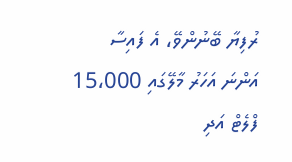ރުފިޔާ ބޭނުންވޭ، އެ ފައިސާ
އަންނަ އަހަރު މާލޭގައި 15،000 ފްލެޓް އަދި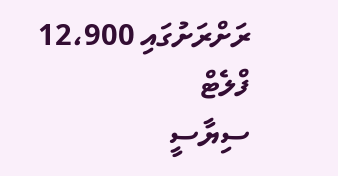ރަށްރަށުގައި 12،900 ފްލެޓް
ސިޔާސީ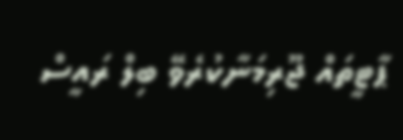ޕާޓީތައް ޖޫރިމަނާކުރެވޭ ބިލް ރައީސް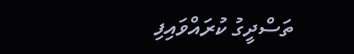ތަސްދީގު ކުރައްވައިފި